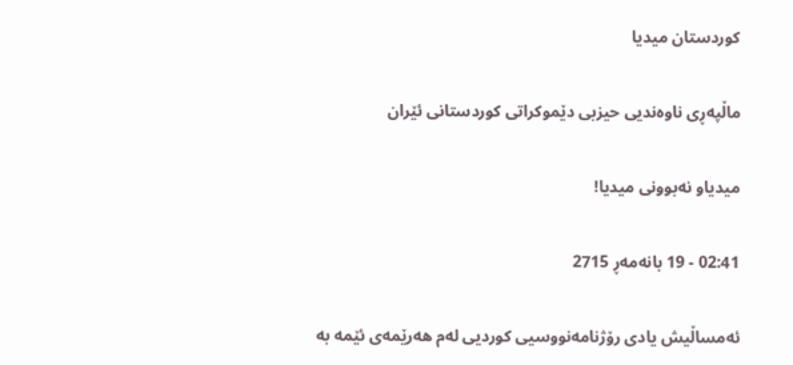کوردستان میدیا

ماڵپەڕی ناوەندیی حیزبی دێموکراتی کوردستانی ئێران

میدیا‌و نه‌بوونی‌ میدیا!

02:41 - 19 بانەمەڕ 2715

ئه‌مساڵیش یادی‌ رۆژنامه‌نووسیی‌ كوردیی‌ له‌م هه‌رێمه‌ی‌ ئێمه‌ به‌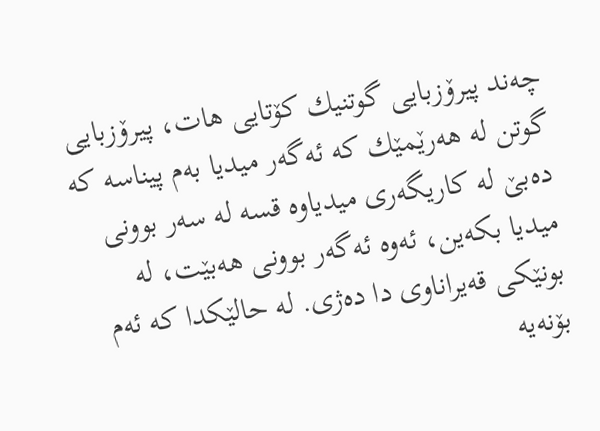چه‌ند پیرۆزبایی‌ گوتنیك كۆتایی‌ هات، پیرۆزبایی‌ گوتن له‌ هه‌رێمێك كه‌ ئه‌گه‌ر میدیا به‌م پیناسه‌ كه‌ ده‌بێ‌ له‌ كاریگه‌ری‌ میدیاوه‌ قسه‌ له‌ سه‌ر بوونی‌ میدیا بكه‌ین، ئه‌وه‌ ئه‌گه‌ر بوونی‌ هه‌بێت، له‌ بونێكی‌ قه‌یراناوی دا ده‌ژی‌. له‌ حالێكدا كه‌ ئه‌م بۆنه‌یه‌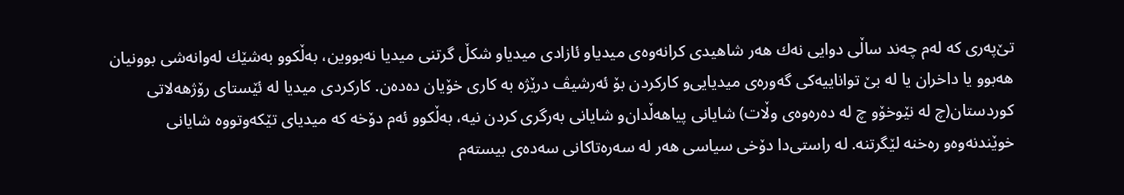تێ‌په‌ری‌ كه‌ له‌م چه‌ند ساڵی‌ دوایی‌ نه‌ك هه‌ر شاهیدی‌ كرانه‌وه‌ی‌ میدیا‌و ئازادی‌ میدیا‌و شكڵ گرتنی‌ میدیا نه‌بووین، به‌ڵكوو به‌شێك له‌وانه‌شی‌ بوونیان هه‌بوو یا داخران یا له‌ بێ‌ تواناییه‌كی‌ گه‌وره‌ی‌ میدیایی‌‌و كاركردن بۆ ئه‌رشیڤ درێژه‌ به‌ كاری‌ خۆیان ده‌ده‌ن. كاركردی‌ میدیا له‌ ئێستای‌ رۆژهه‌لاتی‌ كوردستان(چ له‌ نێوخۆ‌و چ له‌ ده‌ره‌وه‌ی‌ وڵات) شایانی‌ پیاهه‌ڵدان‌و شایانی‌ به‌رگری‌ كردن نیه‌، به‌ڵكوو ئه‌م دۆخه‌ كه‌ میدیای‌ تێكه‌وتووە شایانی‌ خوێندنه‌وه‌و ره‌خنه‌ لێگرتنه‌. له‌ راستی‌‌دا دۆخی‌ سیاسی‌ هه‌ر له‌ سه‌ره‌تاكانی‌ سه‌ده‌ی‌ بیسته‌م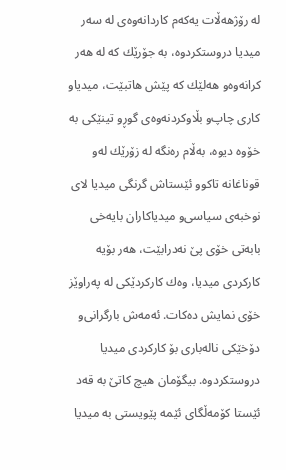له‌ رۆژهه‌ڵات یه‌كه‌م كاردانه‌وه‌ی‌ له‌ سه‌ر میدیا دروستكردوه‌، به‌ جۆرێك كه‌ له‌ هه‌ر كرانه‌وه‌و هه‌لێك كه‌ پێش هاتبێت، میدیا‌و كاری‌ چاپ‌و بڵاوكردنه‌وه‌ی‌ گوڕو تینێكی‌ به‌ خۆوه‌ دیوه‌، به‌ڵام ره‌نگه‌ له‌ زۆرێك له‌و قوناغانه‌ تاكوو ئێستاش گرنگی‌ میدیا لای‌ نوخبه‌ی‌ سیاسی‌‌و میدیاكاران بایه‌خی‌ بابه‌تی‌ خۆی‌ پێ‌ نه‌درابێت، هه‌ر بۆیه‌ كاركردی‌ میدیا، وه‌ك كاركردێكی‌ له‌ په‌راوێز خۆی‌ نمایش ده‌كات. ئه‌مه‌ش بارگرانی‌‌و دۆخێكی‌ ناله‌باری‌ بۆ كاركردی‌ میدیا دروستكردوه‌. بیگۆمان هیچ كاتێ‌ به‌ قه‌د ئێستا كۆمه‌ڵگای‌ ئێمه‌ پێویستی‌ به‌ میدیا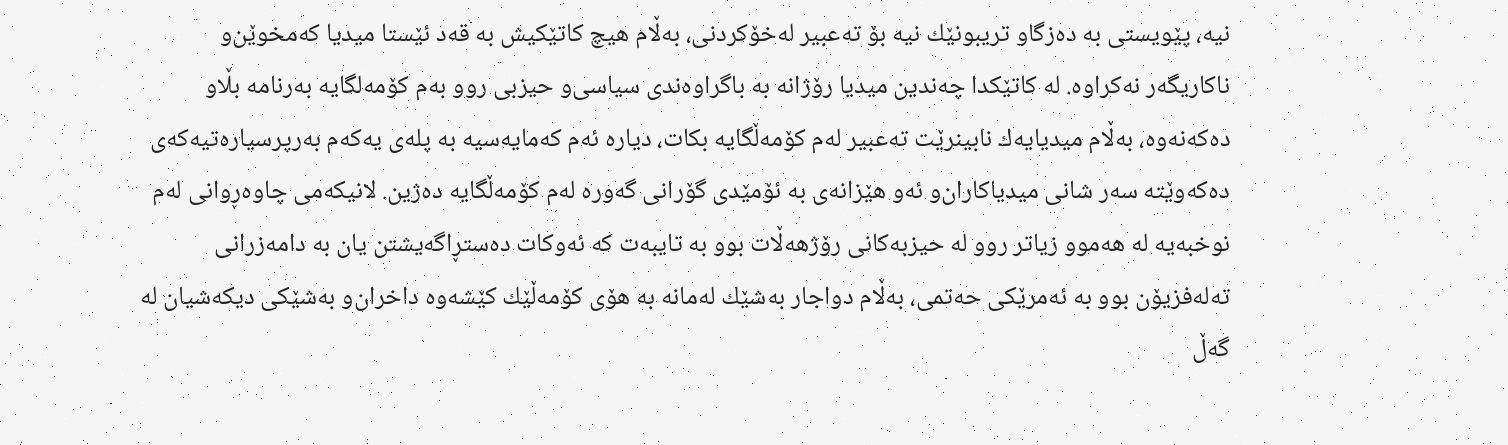نیه‌، پێویستی‌ به‌ ده‌زگا‌و تریبونێك نیه‌ بۆ ته‌عبیر له‌خۆكردنی‌، به‌ڵام هیچ كاتێكیش به‌ قه‌د ئێستا میدیا كه‌مخوێن‌و ناكاریگه‌ر نه‌كراوه‌. له‌ كاتێكدا چه‌ندین میدیا رۆژانه‌ به‌ باگراوه‌ندی‌ سیاسی‌‌و حیزبی‌ روو به‌م كۆمه‌لگایه‌ به‌رنامه‌ بڵاو ده‌كه‌نه‌وه‌، به‌ڵام میدیایه‌ك نابینرێت ته‌عبیر له‌م كۆمه‌ڵگایه‌ بكات، دیاره‌ ئه‌م كه‌مایه‌سیه‌ به‌ پله‌ی‌ یه‌كه‌م به‌رپرسیاره‌تیه‌كه‌ی‌ ده‌كه‌وێته‌ سه‌ر شانی‌ میدیاكاران‌و ئه‌و هێزانه‌ی‌ به‌ ئۆمێدی گۆرانی‌ گه‌وره‌ له‌م كۆمه‌ڵگایه‌ ده‌ژین. لانیكه‌می‌ چاوه‌ڕوانی‌ له‌م نوخبه‌یه‌ له‌ هه‌موو زیاتر روو له‌ حیزبه‌كانی‌ رۆژهه‌ڵات بوو به‌ تایبه‌ت كه‌ ئه‌وكات ده‌ستڕاگه‌یشتن یان به‌ دامه‌زرانی‌ ته‌له‌فزیۆن بوو به‌ ئه‌مرێكی‌ حه‌تمی‌، به‌ڵام دواجار به‌شێك له‌مانه‌ به‌ هۆی‌ كۆمه‌ڵێك كێشه‌وه‌ داخران‌و به‌شێكی‌ دیكه‌شیان له‌ گه‌ڵ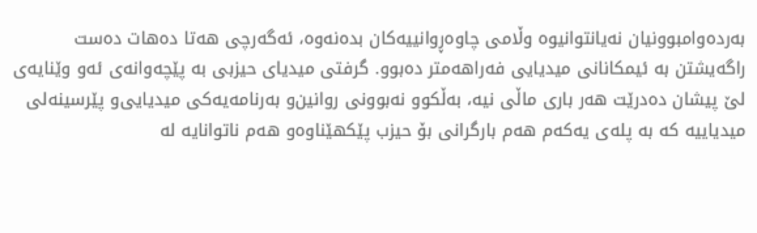به‌رده‌وامبوونیان نه‌یانتوانیوه‌ وڵامی‌ چاوه‌ڕوانییه‌كان بده‌نه‌وه‌، ئه‌گه‌رچی‌ هه‌تا ده‌هات ده‌ست راگه‌یشتن به‌ ئیمكانانی‌ میدیایی‌ فه‌راهه‌متر ده‌بوو. گرفتی‌ میدیای‌ حیزبی‌ به‌ پێچه‌وانه‌ی‌ ئه‌و وێنایه‌ی‌ لێ‌ پیشان ده‌درێت هه‌ر باری‌ ماڵی‌ نیه‌، به‌ڵكوو نه‌بوونی‌ روانین‌و به‌رنامه‌یه‌كی‌ میدیایی‌‌و پێرسینه‌لی‌ میدیاییه‌ كه‌ به‌ پله‌ی‌ یه‌كه‌م هه‌م بارگرانی‌ بۆ حیزب پێكهێناوه‌‌و هه‌م ناتوانایه‌ له‌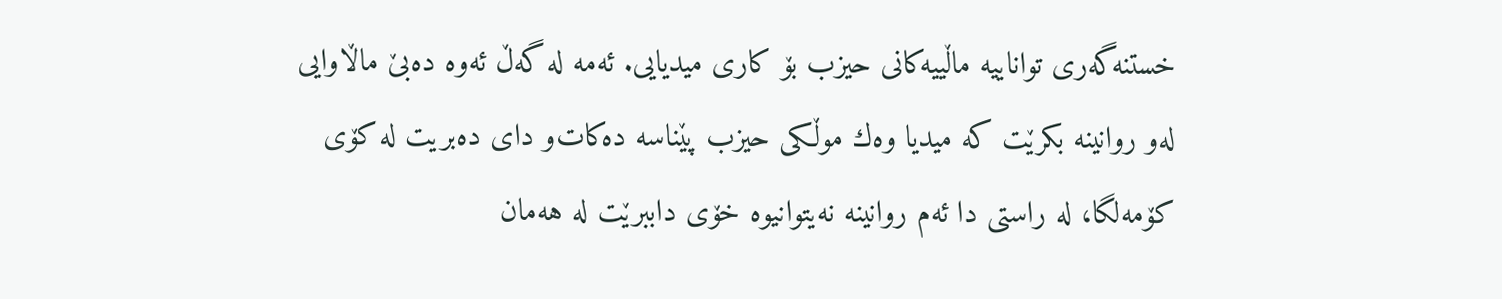خستنه‌گه‌ری‌ تواناییه‌ ماڵییه‌كانی‌ حیزب بۆ كاری‌ میدیایی‌. ئه‌مه‌ له‌ گه‌ڵ ئه‌وه‌ ده‌بێ‌ ماڵاوایی‌ له‌و روانینه‌ بكرێت كه‌ میدیا وه‌ك موڵكی‌ حیزب پێناسه‌ ده‌كات‌و دای‌ ده‌بریت له‌ كۆی‌ كۆمه‌لگا، له‌ راستی دا ئه‌م روانینه‌ نه‌یتوانیوه‌ خۆی‌ داببرێت له‌ هه‌مان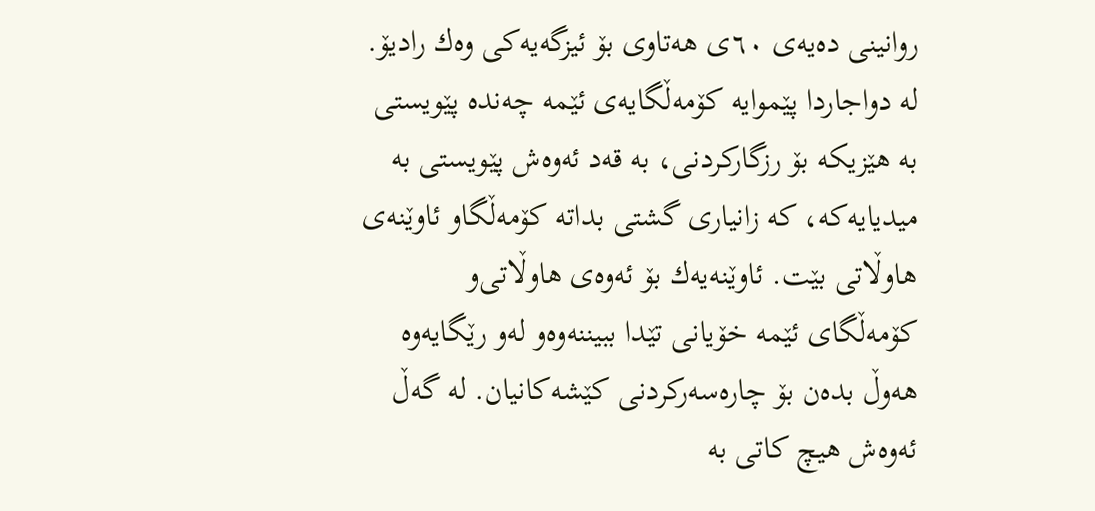روانینی‌ ده‌یه‌ی‌ ٦٠ی‌ هه‌تاوی‌ بۆ ئیزگه‌یه‌كی‌ وه‌ك رادیۆ. له‌ دواجاردا پێموایه‌ كۆمه‌ڵگایه‌ی‌ ئێمه‌ چه‌نده‌ پێویستی‌ به‌ هێزیكه‌ بۆ رزگاركردنی‌، به‌ قه‌د ئه‌وه‌ش پێویستی‌ به‌ میدیایه‌كه‌، كه‌ زانیاری‌ گشتی‌ بداته‌ كۆمه‌ڵگا‌و ئاوێنه‌ی‌ هاوڵاتی‌ بێت. ئاوێنه‌یه‌ك بۆ ئه‌وه‌ی‌ هاوڵاتی‌‌و كۆمه‌ڵگای‌ ئێمه‌ خۆیانی‌ تێدا ببیننه‌وه‌و له‌و رێگایه‌وه‌ هه‌وڵ بده‌ن بۆ چاره‌سه‌ركردنی‌ كێشه‌كانیان. له‌ گه‌ڵ ئه‌وه‌ش هیچ كاتی‌ به‌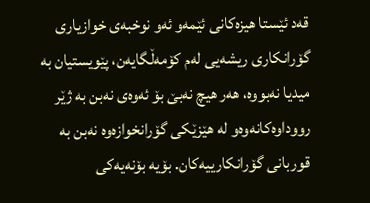قه‌د ئێستا هیزه‌كانی‌ ئێمه‌‌و ئه‌و نوخبه‌ی‌ خوازیاری‌ گۆرانكاری‌ ریشه‌یی‌ له‌م كۆمه‌ڵگایه‌ن، پێویستیان به‌ میدیا نه‌بووه‌، هه‌ر هیچ نه‌بێ‌ بۆ ئه‌وه‌ی‌ نه‌بن به‌ ژێر رووداوه‌كانه‌وه‌و له‌ هێزێكی‌ گۆرانخوازه‌وه‌ نه‌بن به‌ قوربانی‌ گۆرانكارییه‌كان. بۆیه‌ بۆنه‌یه‌كی‌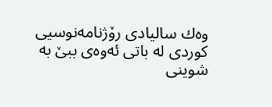وه‌ك سالیادی‌ رۆژنامه‌نوسیی‌ كوردی‌ له‌ باتی‌ ئه‌وه‌ی‌ ببێ‌ به‌ شوینی‌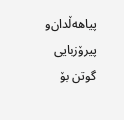پیاهه‌ڵدان‌و پیرۆزبایی‌ گوتن بۆ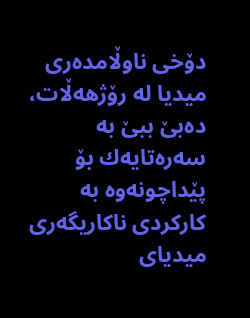دۆخی‌ ناوڵامده‌ری‌ میدیا له‌ رۆژهه‌ڵات، ده‌بێ‌ ببێ‌ به‌ سه‌ره‌تایه‌ك بۆ پێداچونه‌وه‌ به‌ كاركردی‌ ناكاریگه‌ری‌ میدیای‌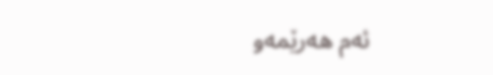ئه‌م هه‌رێمه‌‌و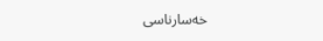خه‌سارناسی‌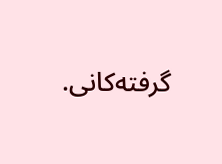گرفته‌كانی‌.